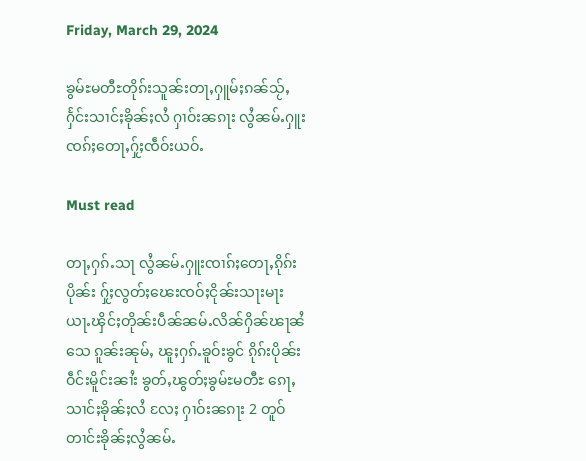Friday, March 29, 2024

ၶွမ်ႊမတီႊတိုၵ်းသူၼ်းတႃႇႁူမ်ႈၵၼ်သႂ်ႇႁႅင်းသၢင်ႈၶိုၼ်ႈလႆ ႁၢဝ်းၼၵႃး လွႆၼမ်ႉႁူးၸၵ်ႈတေႃႇႁႂ်ႈၸဵဝ်းယဝ်ႉ

Must read

တႃႇႁၵ်ႉသႃ လွႆၼမ်ႉႁူးၸၢၵ်ႈတေႃႇၵိုၵ်းပိုၼ်း ႁႂ်ႈလွတ်ႈၽေးၸဝ်ႈငိုၼ်းသႃးမႃးယႃႉၾိင်ႈတိုၼ်းပဵၼ်ၼမ်ႉလိၼ်ႁိၼ်ၽႃၼႆသေ ၵူၼ်းၼုမ်ႇ ၽူႈႁၵ်ႉၶူဝ်းၶွင် ၵိုၵ်းပိုၼ်းဝဵင်းမိူင်းၼၢႆး ၶွတ်ႇၽွတ်ႈၶွမ်ႊမတီႊ ၵေႃႇသၢင်ႈၶိုၼ်ႈလႆ လႄႈ ႁၢဝ်းၼၵႃး 2 တူဝ် တၢင်းၶိုၼ်ႈလွႆၼမ်ႉ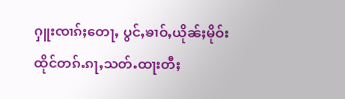ႁူးၸၢၵ်ႈတေႃႇ ပွင်ႇၶၢဝ်ႇယိုၼ်ႈမိုဝ်းထိုင်တၵ်ႉၵႃႇသတ်ႉထႃးတီႈ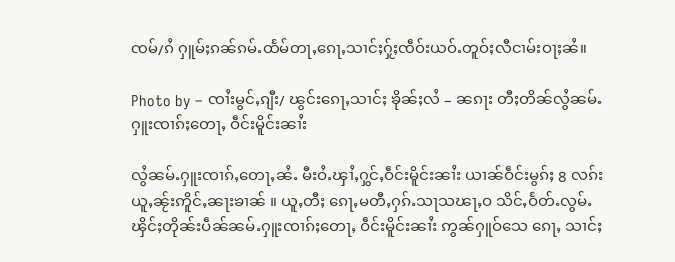ၸမ်/ၵႆ ႁူမ်ႈၵၼ်ၵမ်ႉထႅမ်တႃႇၵေႃႇသၢင်ႈႁႂ်ႈၸဵဝ်းယဝ်ႉတူဝ်ႈလီငၢမ်းဝႃႈၼႆ။

Photo by – ၸၢႆးမွင်ႇၵျီး/ ၽွင်းၵေႃႇသၢင်ႈ ၶိုၼ်ႈလႆ – ၼၵႃး တီႈတိၼ်လွႆၼမ်ႉႁူးၸၢၵ်ႈတေႃႇ ဝဵင်းမိူင်းၼၢႆး

လွႆၼမ်ႉႁူးၸၢၵ်ႇတေႃႇၼႆႉ မီးဝႆႉၾၢႆႇႁွင်ႇဝဵင်းမိူင်းၼၢႆး ယၢၼ်ဝဵင်းမွၵ်ႈ 8 လၵ်း ယူႇၼႂ်းဢိူင်ႇၼႃးၶၢၼ် ။ ယူႇတီႈ ၵေႃႇမတီႇႁၵ်ႉသႃသၽႃႇဝ သိင်ႇဝႅတ်ႉလွမ်ႉၾိင်ႈတိုၼ်းပဵၼ်ၼမ်ႉႁူးၸၢၵ်ႈတေႃႇ ဝဵင်းမိူင်းၼၢႆး ဢွၼ်ႁူဝ်သေ ၵေႃႇ သၢင်ႈ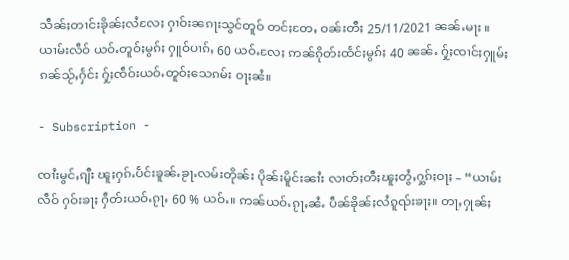သဵၼ်ႈတၢင်းၶိုၼ်ႈလႆလႄႈ ႁၢဝ်းၼၵႃးသွင်တူဝ် တင်ႈတႄႇ ဝၼ်းတီႈ 25/11/2021 ၼၼ်ႉမႃး ။ ယၢမ်းလဵဝ် ယဝ်ႉတူဝ်ႈမွၵ်ႈ ႁူဝ်ပၢၵ်ႇ 60 ယဝ်ႉလႄႈ ဢၼ်ၵိုတ်းထႅင်ႈမွၵ်ႈ 40 ၼၼ်ႉ ႁႂ်ႈၸၢင်ႈႁူမ်ႈၵၼ်သႂ်ႇႁႅင်း ႁႂ်ႈၸဵဝ်းယဝ်ႉတူဝ်ႈသေၵမ်း ဝႃႈၼႆ။

- Subscription -

ၸၢႆးမွင်ႇၵျီး ၽူႈႁၵ်ႉပႅင်းၶူၼ်ႉၶႂႃႉလမ်းတိုၼ်း ပိုၼ်းမိူင်းၼၢႆး လၢတ်ႈတီႈၽူႈတွႆႇႁွၵ်ႈဝႃႈ – “ယၢမ်းလဵဝ် ႁဝ်းၶႃႈ ႁဵတ်းယဝ်ႉၵႂႃႇ 60 % ယဝ်ႉ။ ဢၼ်ယဝ်ႉၵႂႃႇၼႆႉ ပဵၼ်ၶိုၼ်ႈလႆၵူၺ်းၶႃႈ။ တႃႇႁုၼ်ႈ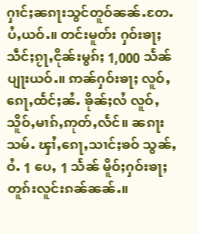ႁၢင်ႈၼၵႃးသွင်တူဝ်ၼၼ်ႉတႄႉ ပႆႇယဝ်ႉ။ တင်းမူတ်း ႁဝ်းၶႃႈ သဵင်ႈၵႂႃႇငိုၼ်းမွၵ်ႈ 1,000 သႅၼ်ပျႃးယဝ်ႉ။ ဢၼ်ႁဝ်းၶႃႈ လူဝ်ႇၵေႃႇထႅင်ႈၼႆႉ ၶိုၼ်ႈလႆ လူဝ်ႇသိူဝ်ႇမၢၵ်ႇဢုတ်ႇလႅင်။ ၼၵႃး သမ်ႉ ၾၢႆႇၵေႃႇသၢင်ႈၶဝ် သွၼ်ႇဝႆႉ 1 ပေႇ 1 သႅၼ် မိူဝ်ႈႁဝ်းၶႃႈ တူၵ်းလူင်းၵၼ်ၼၼ်ႉ။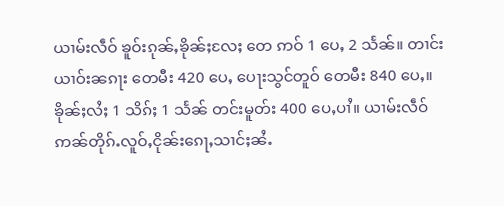ယၢမ်းလဵဝ် ၶူဝ်းၵုၼ်ႇၶိုၼ်ႈလႄႈ တေ ဢဝ် 1 ပေႇ 2 သႅၼ်။ တၢင်းယၢဝ်းၼၵႃး တေမီး 420 ပေႇ ပေႃးသွင်တူဝ် တေမီး 840 ပေႇ။ ၶိုၼ်ႈလႆႈ 1 သိၵ်ႈ 1 သႅၼ် တင်းမူတ်း 400 ပေႇပၢႆ။ ယၢမ်းလဵဝ် ဢၼ်တိုၵ်ႉလူဝ်ႇငိုၼ်းၵေႃႇသၢင်ႈၼႆႉ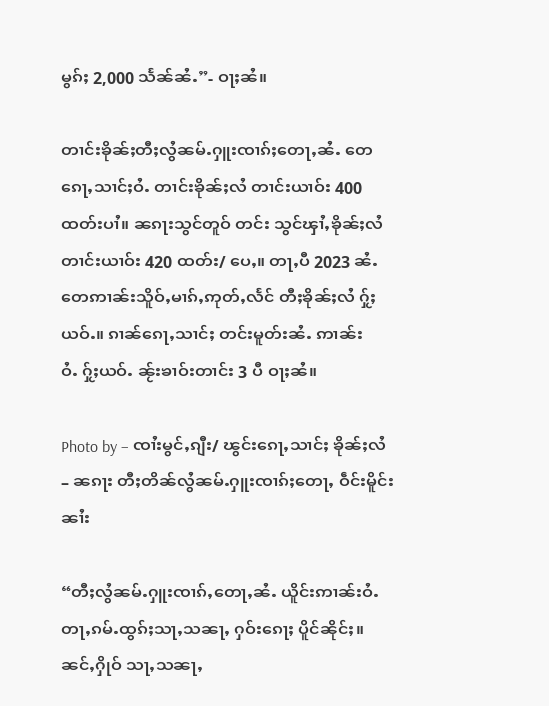မွၵ်ႈ 2,000 သႅၼ်ၼႆႉ”- ဝႃႈၼႆ။

တၢင်းၶိုၼ်ႈတီႈလွႆၼမ်ႉႁူးၸၢၵ်ႈတေႃႇၼႆႉ တေၵေႃႇသၢင်ႈဝႆႉ တၢင်းၶိုၼ်ႈလႆ တၢင်းယၢဝ်း 400 ထတ်းပၢႆ။ ၼၵႃးသွင်တူဝ် တင်း သွင်ၾၢႆႇၶိုၼ်ႈလႆ တၢင်းယၢဝ်း 420 ထတ်း/ ပေႇ။ တႃႇပီ 2023 ၼႆႉ တေဢၢၼ်းသိူဝ်ႇမၢၵ်ႇဢုတ်ႇလႅင် တီႈၶိုၼ်ႈလႆ ႁႂ်ႈယဝ်ႉ။ ၵၢၼ်ၵေႃႇသၢင်ႈ တင်းမူတ်းၼႆႉ ဢၢၼ်းဝႆႉ ႁႂ်ႈယဝ်ႉ ၼႂ်းၶၢဝ်းတၢင်း 3 ပီ ဝႃႈၼႆ။

Photo by – ၸၢႆးမွင်ႇၵျီး/ ၽွင်းၵေႃႇသၢင်ႈ ၶိုၼ်ႈလႆ – ၼၵႃး တီႈတိၼ်လွႆၼမ်ႉႁူးၸၢၵ်ႈတေႃႇ ဝဵင်းမိူင်းၼၢႆး

“တီႈလွႆၼမ်ႉႁူးၸၢၵ်ႇတေႃႇၼႆႉ ယိူင်းဢၢၼ်းဝႆႉ တႃႇၵမ်ႉထွၵ်ႈသႃႇသၼႃႇ ႁဝ်းၵေႃႈ ပိူင်ၼိုင်ႈ။ ၼင်ႇႁိုဝ် သႃႇသၼႃႇ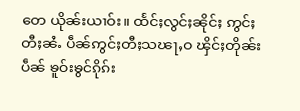တေ ယိုၼ်းယၢဝ်း။ ထႅင်ႈလွင်ႈၼိုင်ႈ ဢွင်ႈတီႈၼႆႉ ပဵၼ်ဢွင်ႈတီႈသၽႃႇဝ ၾိင်ႈတိုၼ်းပဵၼ် ၶူဝ်းၶွင်ၵိုၵ်း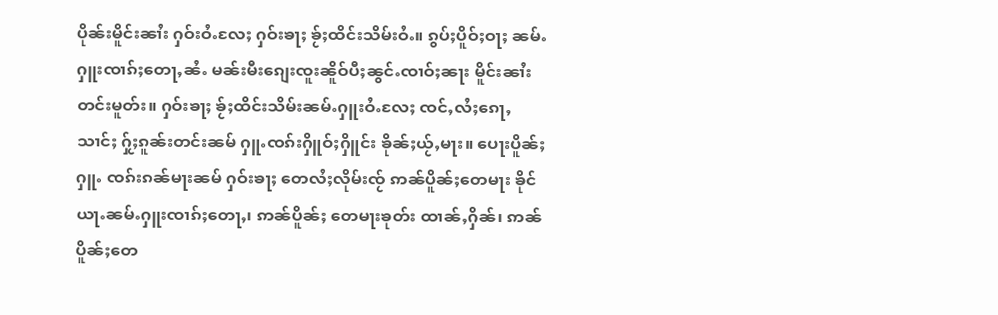ပိုၼ်းမိူင်းၼၢႆး ႁဝ်းဝႆႉလႄႈ ႁဝ်းၶႃႈ ၶႂ်ႈထိင်းသိမ်းဝႆႉ။ ၵွပ်ႈပိူဝ်ႈဝႃႈ ၼမ်ႉႁူးၸၢၵ်ႈတေႃႇၼႆႉ မၼ်းမီးၵျေးၸူးၼိူဝ်ပီႈၼွင်ႉၸၢဝ်ႈၼႃး မိူင်းၼၢႆး တင်းမူတ်း။ ႁဝ်းၶႃႈ ၶႂ်ႈထိင်းသိမ်းၼမ်ႉႁူးဝႆႉလႄႈ ၸင်ႇလႆႈၵေႃႇသၢင်ႈ ႁႂ်ႈၵူၼ်းတင်းၼမ် ႁူႉၸၵ်းႁိူဝ်ႈႁိူင်း ၶိုၼ်ႈယႂ်ႇမႃး။ ပေႃးပိူၼ်ႈႁူႉ ၸၵ်းၵၼ်မႃးၼမ် ႁဝ်းၶႃႈ တေလႆႈလိုမ်းၸႂ် ဢၼ်ပိူၼ်ႈတေမႃး ၶိုင်ယႃႉၼမ်ႉႁူးၸၢၵ်ႈတေႃႇ၊ ဢၼ်ပိူၼ်ႈ တေမႃးၶုတ်း ထၢၼ်ႇႁိၼ်၊ ဢၼ်ပိူၼ်ႈတေ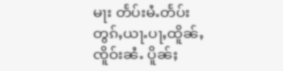မႃး တႅပ်းမႆႉတႅပ်းတွၵ်ႇယႃႉပႃႇထိူၼ်ႇ ၸိူဝ်းၼႆႉ ပိူၼ်ႈ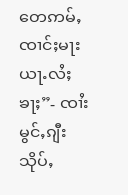တေဢမ်ႇၸၢင်ႈမႃးယႃႉလႆႈၶႃႈ”- ၸၢႆးမွင်ႇၵျီး သိုပ်ႇ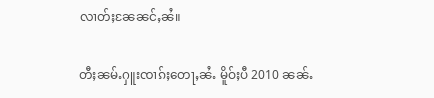လၢတ်ႈၼႄၼင်ႇၼႆ။

တီႈၼမ်ႉႁူးၸၢၵ်ႈတေႃႇၼႆႉ မိူဝ်ႈပီ 2010 ၼၼ်ႉ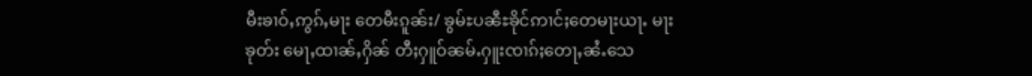မီးၶၢဝ်ႇဢွၵ်ႇမႃး တေမီးၵူၼ်း/ ၶွမ်ႊပၼီႊၶိုင်ဢၢင်ႈတေမႃးယႃႉ မႃးၶုတ်း မေႃႇထၢၼ်ႇႁိၼ် တီႈႁူဝ်ၼမ်ႉႁူးၸၢၵ်ႈတေႃႇၼႆႉသေ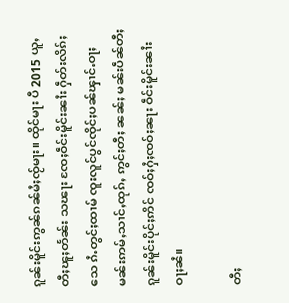ၵူၼ်းမိူင်းဢွၼ်ၵၼ်မႆႈၸႂ်မႃး။ ထိုင်မႃး ပီ 2015 ယူႇတီႈၽူႈတႅၼ်း သၽႃး ၸႄႈဝဵင်းမိူင်းၼၢႆး ႁဵတ်းလိၵ်ႈသေ ၵႆႉတွင်ႈထၢမ် ၸူးလူင်ပွင်ၸိုင်ႈပၼ်ၾၢင်ႉဝႃႈ မၼ်းဢမ်ႇသၢင်ႇထုၵ်ႇ ဢွင်ႈတီႈ ၼၼ်ႈ မၼ်းပဵၼ်တီႈၵူၼ်းမိူင်းပိုင်ႈဢိင် ၸဝ်ႈႁႆႈၸဝ်ႈၼႃး ဝဵင်းမိူင်းၼၢႆး ဝႃႈၼႆ။

တီႈ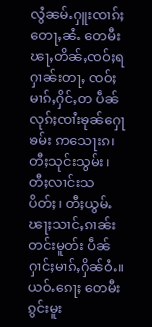လွႆၼမ်ႉႁူးၸၢၵ်ႈတေႃႇၼႆႉ တေမီးၽႃႇတိၼ်ႇၸဝ်ႈရႁၢၼ်းတႃႇ ၸဝ်ႈမၢၵ်ႇႁိင်ႇတ ပဵၼ်လုၵ်ႈၸၢႆးၶုၼ်ႁေႃၶမ်း ဢသေႃးၵ၊ တီႈသုင်းသွမ်း၊ တီႈလၢင်းသပိတ်ႈ၊ တီႈယွမ်ႉၽႃႈသၢင်ႇၵၢၼ်း တင်းမူတ်း ပဵၼ်ႁၢင်ႈမၢၵ်ႇႁိၼ်ဝႆႉ။ ယဝ်ႉၵေႃႈ တေမီးၵွင်းမူး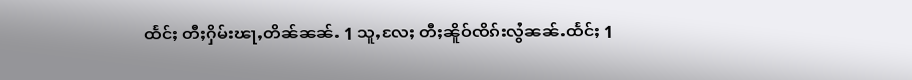ထႅင်ႈ တီႈႁိမ်းၽႃႇတိၼ်ၼၼ်ႉ 1 သူႇလႄႈ တီႈၼိူဝ်ၸိၵ်းလွႆၼၼ်ႉထႅင်ႈ 1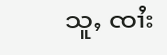သူႇ ၸၢႆး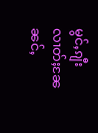မွင်ႇၵျီး လၢတ်ႈၼႄၼင်ႇ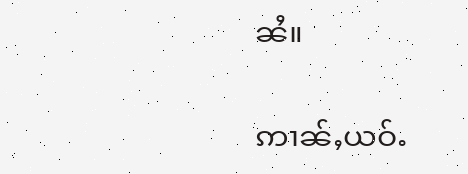ၼႆ။

ဢၢၼ်ႇယဝ်ႉ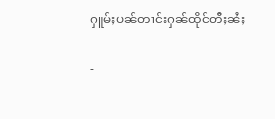ႁူမ်ႈပၼ်တၢင်းႁၼ်ထိုင်တီႈၼႆႈ

-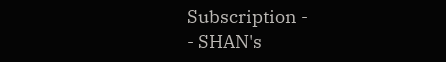Subscription -
- SHAN's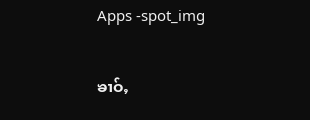Apps -spot_img

ၶၢဝ်ႇ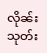လိုၼ်းသုတ်း